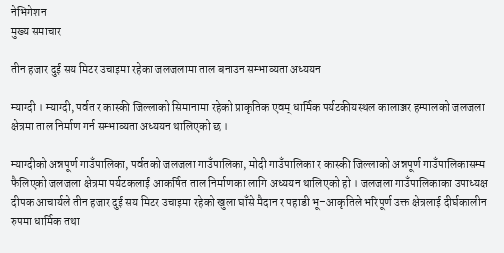नेभिगेशन
मुख्य समाचार

तीन हजार दुई सय मिटर उचाइमा रहेका जलजलामा ताल बनाउन सम्भाव्यता अध्ययन

म्याग्दी । म्याग्दी, पर्वत र कास्की जिल्लाको सिमानामा रहेको प्राकृतिक एवम् धार्मिक पर्यटकीयस्थल कालाञ्जर हम्पालको जलजला क्षेत्रमा ताल निर्माण गर्न सम्भाव्यता अध्ययन थालिएको छ ।

म्याग्दीको अन्नपूर्ण गाउँपालिका, पर्वतको जलजला गाउँपालिका, मोदी गाउँपालिका र कास्की जिल्लाको अन्नपूर्ण गाउँपालिकासम्म फैलिएको जलजला क्षेत्रमा पर्यटकलाई आकर्षित ताल निर्माणका लागि अध्ययन थालिएको हो । जलजला गाउँपालिकाका उपाध्यक्ष दीपक आचार्यले तीन हजार दुई सय मिटर उचाइमा रहेको खुला घाँसे मैदान र पहाडी भू–आकृतिले भरिपूर्ण उक्त क्षेत्रलाई दीर्घकालीन रुपमा धार्मिक तथा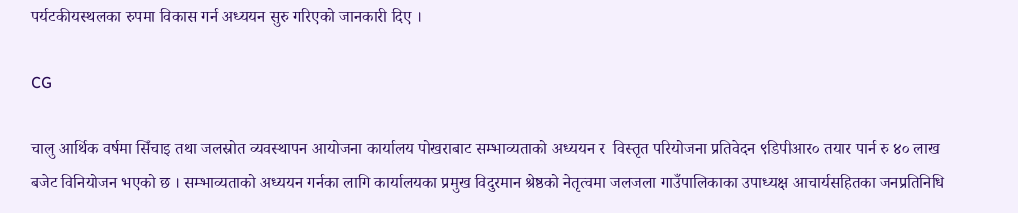पर्यटकीयस्थलका रुपमा विकास गर्न अध्ययन सुरु गरिएको जानकारी दिए ।

CG

चालु आर्थिक वर्षमा सिँचाइ तथा जलस्रोत व्यवस्थापन आयोजना कार्यालय पोखराबाट सम्भाव्यताको अध्ययन र  विस्तृत परियोजना प्रतिवेदन ९डिपीआर० तयार पार्न रु ४० लाख बजेट विनियोजन भएको छ । सम्भाव्यताको अध्ययन गर्नका लागि कार्यालयका प्रमुख विदुरमान श्रेष्ठको नेतृत्वमा जलजला गाउँपालिकाका उपाध्यक्ष आचार्यसहितका जनप्रतिनिधि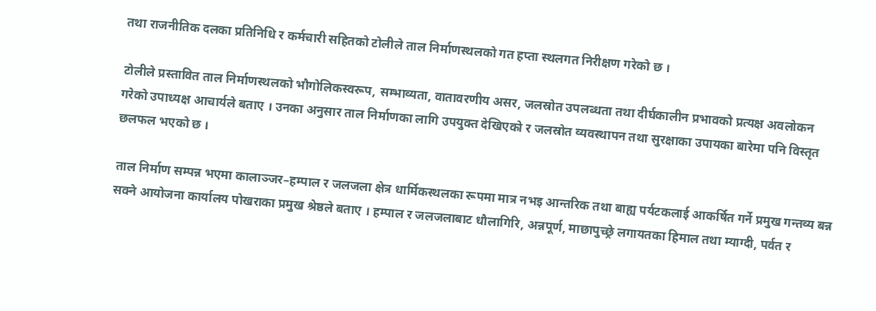तथा राजनीतिक दलका प्रतिनिधि र कर्मचारी सहितको टोलीले ताल निर्माणस्थलको गत हप्ता स्थलगत निरीक्षण गरेको छ ।

टोलीले प्रस्तावित ताल निर्माणस्थलको भौगोलिकस्वरूप, सम्भाव्यता, वातावरणीय असर, जलस्रोत उपलब्धता तथा दीर्घकालीन प्रभावको प्रत्यक्ष अवलोकन गरेको उपाध्यक्ष आचार्यले बताए । उनका अनुसार ताल निर्माणका लागि उपयुक्त देखिएको र जलस्रोत व्यवस्थापन तथा सुरक्षाका उपायका बारेमा पनि विस्तृत छलफल भएको छ ।

ताल निर्माण सम्पन्न भएमा कालाञ्जर–हम्पाल र जलजला क्षेत्र धार्मिकस्थलका रूपमा मात्र नभइ आन्तरिक तथा बाह्य पर्यटकलाई आकर्षित गर्ने प्रमुख गन्तव्य बन्न सक्ने आयोजना कार्यालय पोखराका प्रमुख श्रेष्ठले बताए । हम्पाल र जलजलाबाट धौलागिरि, अन्नपूर्ण, माछापुच्छ्रे लगायतका हिमाल तथा म्याग्दी, पर्वत र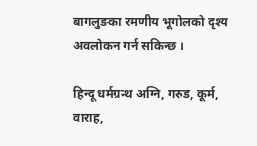बागलुङका रमणीय भूगोलको दृश्य अवलोकन गर्न सकिन्छ ।

हिन्दू धर्मग्रन्थ अग्नि, गरुड, कूर्म, वाराह,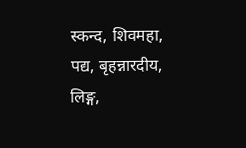स्कन्द, शिवमहा, पद्य, बृहन्नारदीय, लिङ्ग,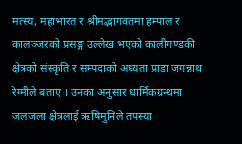मत्स्य, महाभारत र श्रीमद्भागवतमा हम्पाल र कालञ्जरको प्रसङ्ग उल्लेख भएको कालीगण्डकी क्षेत्रको संस्कृति र सम्पदाको अध्यता प्राडा जगन्नाथ रेग्मीले बताए । उनका अनुसार धार्मिकग्रन्थमा जलजला क्षेत्रलाई ऋषिमुनिले तपस्या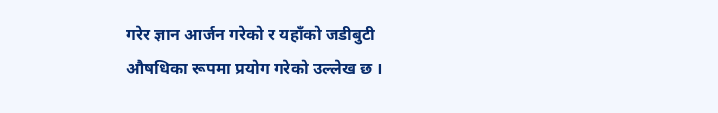गरेर ज्ञान आर्जन गरेको र यहाँको जडीबुटी औषधिका रूपमा प्रयोग गरेको उल्लेख छ ।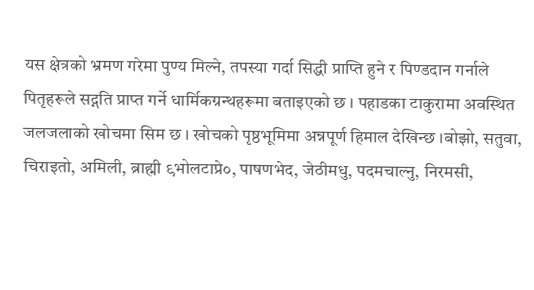यस क्षेत्रको भ्रमण गरेमा पुण्य मिल्ने, तपस्या गर्दा सिद्धी प्राप्ति हुने र पिण्डदान गर्नाले पितृहरूले सद्गति प्राप्त गर्ने धार्मिकग्रन्थहरूमा बताइएको छ । पहाडका टाकुरामा अवस्थित जलजलाको खोचमा सिम छ । खोचको पृष्ठभूमिमा अन्नपूर्ण हिमाल देखिन्छ ।बोझो, सतुवा, चिराइतो, अमिली, ब्राह्मी ९भोलटाप्रे०, पाषणभेद, जेठीमधु, पदमचाल्नु, निरमसी,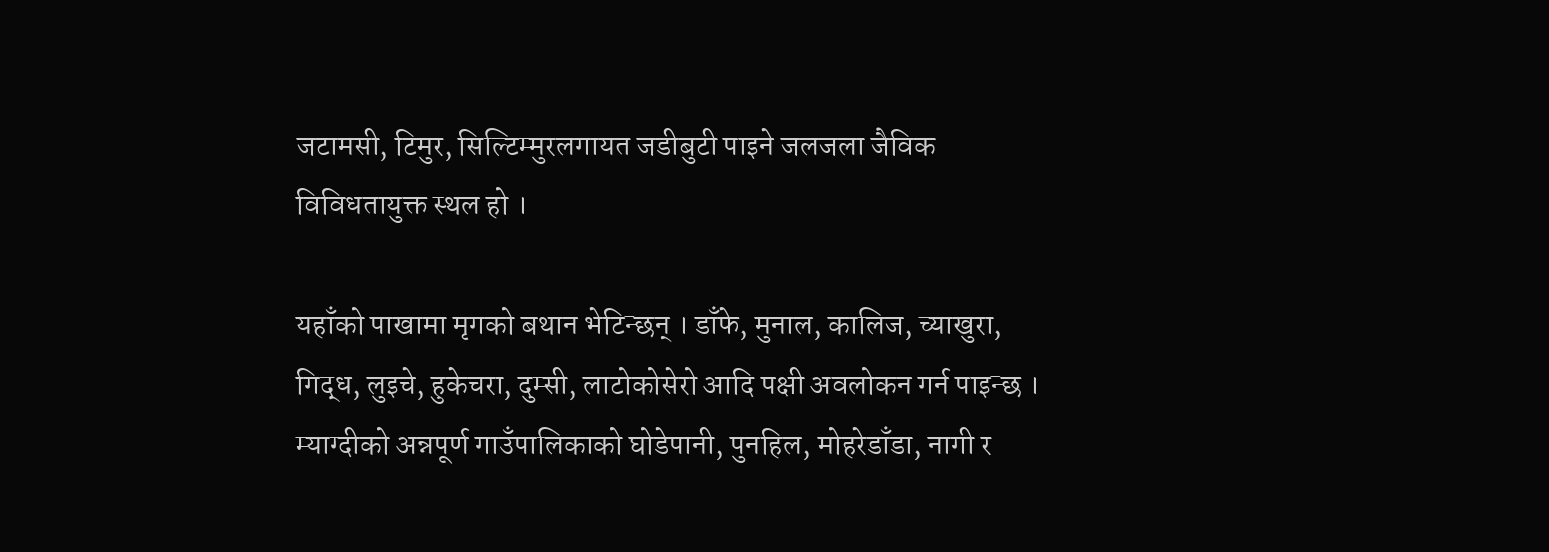जटामसी, टिमुर, सिल्टिम्मुरलगायत जडीबुटी पाइने जलजला जैविक विविधतायुक्त स्थल हो ।

यहाँको पाखामा मृगको बथान भेटिन्छन् । डाँफे, मुनाल, कालिज, च्याखुरा, गिद्ध, लुइचे, हुकेचरा, दुम्सी, लाटोकोसेरो आदि पक्षी अवलोकन गर्न पाइन्छ । म्याग्दीको अन्नपूर्ण गाउँपालिकाको घोडेपानी, पुनहिल, मोहरेडाँडा, नागी र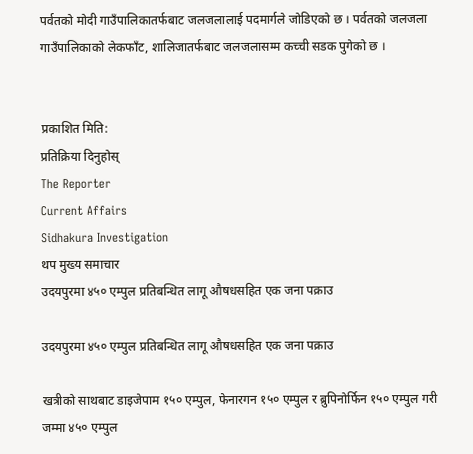पर्वतको मोदी गाउँपालिकातर्फबाट जलजलालाई पदमार्गले जोडिएको छ । पर्वतको जलजला गाउँपालिकाको लेकफाँट, शालिजातर्फबाट जलजलासम्म कच्ची सडक पुगेको छ ।


प्रकाशित मिति:
प्रतिक्रिया दिनुहोस्
The Reporter
Current Affairs
Sidhakura Investigation
थप मुख्य समाचार
उदयपुरमा ४५० एम्पुल प्रतिबन्धित लागू औषधसहित एक जना पक्राउ

उदयपुरमा ४५० एम्पुल प्रतिबन्धित लागू औषधसहित एक जना पक्राउ

खत्रीको साथबाट डाइजेपाम १५० एम्पुल, फेनारगन १५० एम्पुल र ब्रुपिनोर्फिन १५० एम्पुल गरी जम्मा ४५० एम्पुल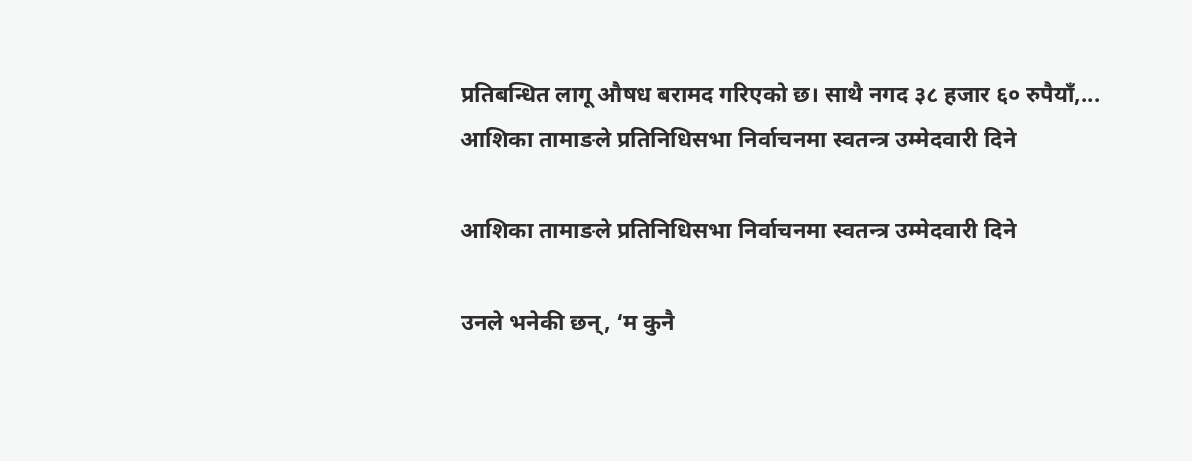प्रतिबन्धित लागू औषध बरामद गरिएको छ। साथै नगद ३८ हजार ६० रुपैयाँ,...
आशिका तामाङले प्रतिनिधिसभा निर्वाचनमा स्वतन्त्र उम्मेदवारी दिने

आशिका तामाङले प्रतिनिधिसभा निर्वाचनमा स्वतन्त्र उम्मेदवारी दिने

उनले भनेकी छन्, ‘म कुनै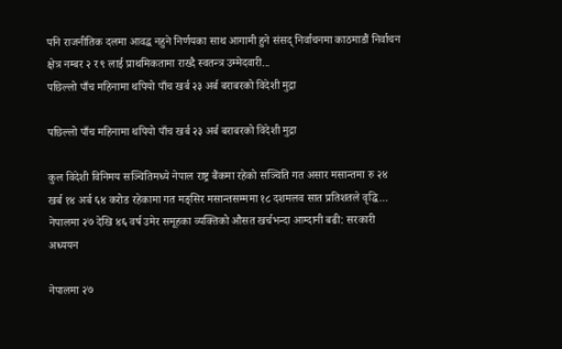पनि राजनीतिक दलमा आवद्ध नहुने निर्णयका साथ आगामी हुने संसद् निर्वाचनमा काठमाडौं निर्वाचन क्षेत्र नम्बर २ र ९ लाई प्राथमिकतामा राख्दै स्वतन्त्र उम्मेदवारी...
पछिल्लो पाँच महिनामा थपियो पाँच खर्ब २३ अर्ब बराबरको विदेशी मुद्रा

पछिल्लो पाँच महिनामा थपियो पाँच खर्ब २३ अर्ब बराबरको विदेशी मुद्रा

कुल विदेशी विनिमय सञ्चितिमध्ये नेपाल राष्ट्र बैंकमा रहेको सञ्चिति गत असार मसान्तमा रु २४ खर्ब १४ अर्ब ६४ करोड रहेकामा गत मङ्सिर मसान्तसम्ममा १८ दशमलव सात प्रतिशतले वृद्धि...
नेपालमा २७ देखि ४६ वर्ष उमेर समूहका व्यक्तिको औसत खर्चभन्दा आम्दानी बढी: सरकारी अध्ययन

नेपालमा २७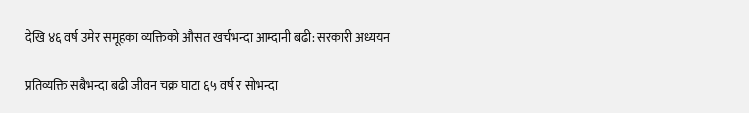देखि ४६ वर्ष उमेर समूहका व्यक्तिको औसत खर्चभन्दा आम्दानी बढी: सरकारी अध्ययन

प्रतिव्यक्ति सबैभन्दा बढी जीवन चक्र घाटा ६५ वर्ष र सोभन्दा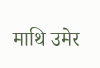माथि उमेर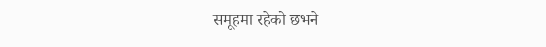समूहमा रहेको छभने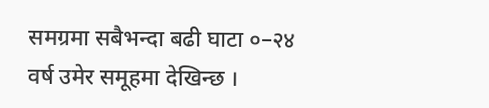समग्रमा सबैभन्दा बढी घाटा ०–२४ वर्ष उमेर समूहमा देखिन्छ ।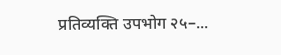प्रतिव्यक्ति उपभोग २५–...